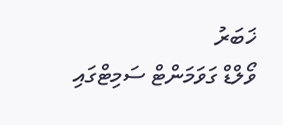ޚަބަރު
ވޯލްޑް ގަވަމަންޓް ސަމިޓްގައި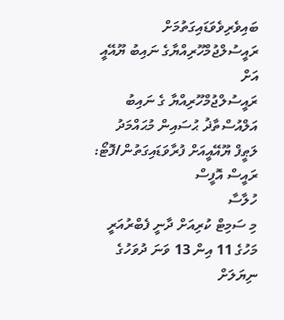ބައިވެރިވެވަޑައިގަތުމަށް ރައީސުލްޖުމްހޫރިއްޔާގެ ނައިބު ޔޫއޭއީ އަށް
ރައީސުލްޖުމްހޫރިއްޔާ ގެ ނައިބު އަލްއުސްތާޛު ޙުސައިން މުޙައްމަދު ލަޠީފް ޔޫއޭއީއަށް ފުރާވަޑައިގަތުން/ފޮޓޯ: ރައީސް އޮފީސް
ހުލާސާ
މި ސަމިޓް ކުރިއަށް ދާނީ ފެބްރުއަރީ މަހުގެ 11 އިން 13 ވަނަ ދުވަހުގެ ނިޔަލަށް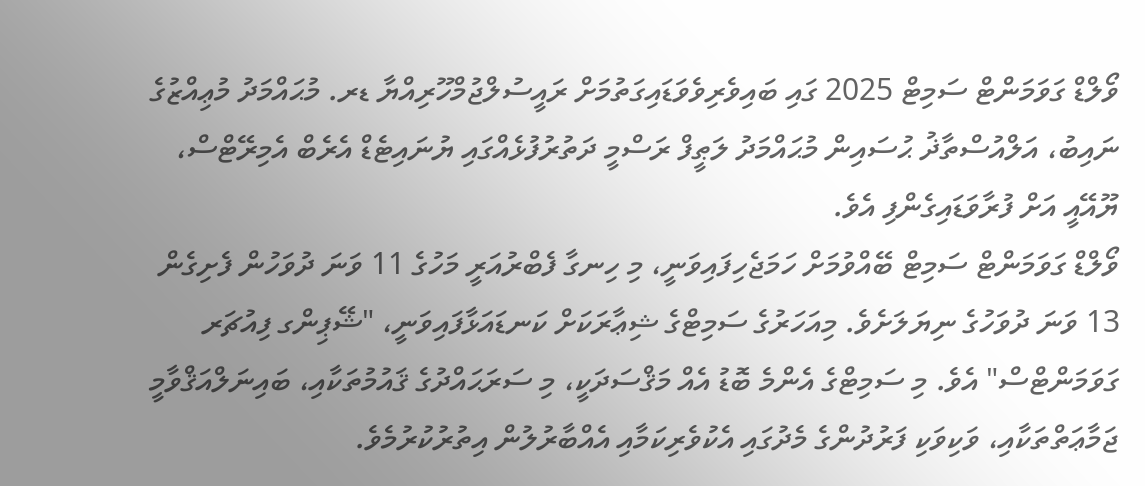ވޯލްޑް ގަވަމަންޓް ސަމިޓް 2025 ގައި ބައިވެރިވެވަޑައިގަތުމަށް ރައީސުލްޖުމްހޫރިއްޔާ ޑރ. މުޙައްމަދު މުޢިއްޒުގެ ނައިބު، އަލްއުސްތާޛު ޙުސައިން މުޙައްމަދު ލަޠީފް ރަސްމީ ދަތުރުފުޅެއްގައި ޔުނައިޓެޑް އެރެބް އެމިރޭޓްސް، ޔޫއޭއީ އަށް ފުރާވަޑައިގެންފި އެވެ.
ވޯލްޑް ގަވަމަންޓް ސަމިޓް ބޭއްވުމަށް ހަމަޖެހިފައިވަނީ، މި ހިނގާ ފެބްރުއަރީ މަހުގެ 11 ވަނަ ދުވަހުން ފެށިގެން 13 ވަނަ ދުވަހުގެ ނިޔަލަށެވެ. މިއަހަރުގެ ސަމިޓްގެ ޝިޢާރަކަށް ކަނޑައަޅާފައިވަނީ، "ޝޭޕިންގ ފިއުޗަރ ގަވަމަންޓްސް" އެވެ. މި ސަމިޓްގެ އެންމެ ބޮޑު އެއް މަޤްސަދަކީ، މި ސަރަޙައްދުގެ ޤައުމުތަކާއި، ބައިނަލްއަޤްވާމީ ޖަމާޢަތްތަކާއި، ވަކިވަކި ފަރުދުންގެ މެދުގައި އެކުވެރިކަމާއި އެއްބާރުލުން އިތުރުކުރުމެވެ.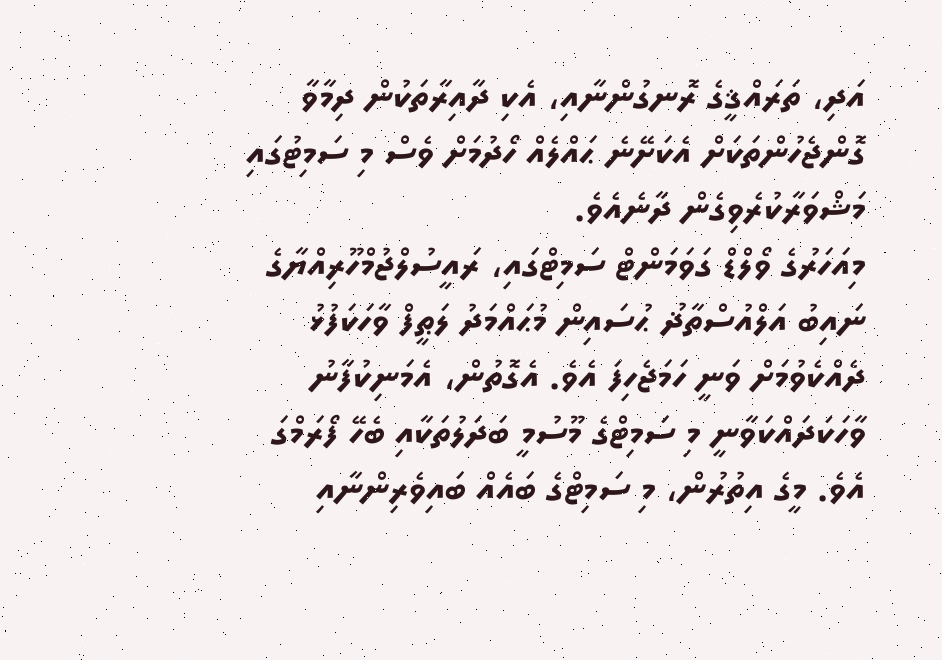އަދި، ތަރައްޤީގެ ރޮނގުންނާއި، އެކި ދާއިރާތަކުން ދިމާވާ ގޮންޖެހުންތަކަށް އެކަށޭނެ ޙައްލެއް ހޯދުމަށް ވެސް މި ސަމިޓުގައި މަޝްވަރާކުރެވިގެން ދާނެއެވެ.
މިއަހަރުގެ ވޯލްޑް ގަވަމަންޓް ސަމިޓްގައި، ރައީސުލްޖުމްހޫރިއްޔާގެ ނައިބު އަލްއުސްތާޛު ޙުސައިން މުޙައްމަދު ލަޠީފް ވާހަކަފުޅު ދެއްކެވުމަށް ވަނީ ހަމަޖެހިފަ އެވެ. އެގޮތުން، އެމަނިކުފާނު ވާހަކަދައްކަވާނީ މި ސަމިޓްގެ މޫސުމީ ބަދަލުތަކާއި ބެހޭ ފޯރަމްގަ އެވެ. މީގެ އިތުރުން، މި ސަމިޓްގެ ބައެއް ބައިވެރިންނާއި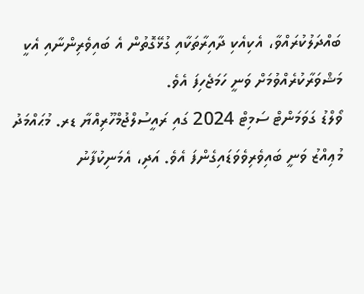ބައްދަލުކުރައްވާ، އެކިއެކި ދާއިރާތަކާއި ގުޅޭގޮތުން އެ ބައިވެރިންނާއި އެކީ މަޝްވަރާކުރެއްވުމަށް ވަނީ ހަމަޖެހިފަ އެވެ.
ވޯލްޑު ގަވަމަންޓް ސަމިޓް 2024 ގައި ރައީސުލްޖުމްހޫރިއްޔާ ޑރ. މުޙައްމަދު މުޢިއްޒު ވަނީ ބައިވެރިވެވަޑައިގެންފަ އެވެ. އަދި، އެމަނިކުފާނު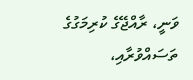ވަނީ، ރާއްޖޭގެ ކުރިމަގުގެ ތަސައްވުރާއި،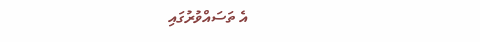އެ ތަސައްވުރުގައި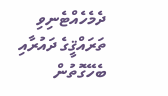ދެމެހެއްޓެނިވި ތަރައްޤީގެ ދައުރާއި ބެހޭގޮތުން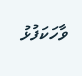ވާހަކަފުޅު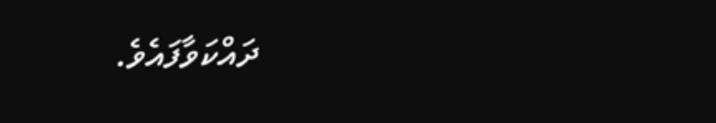ދައްކަވާފައެވެ.